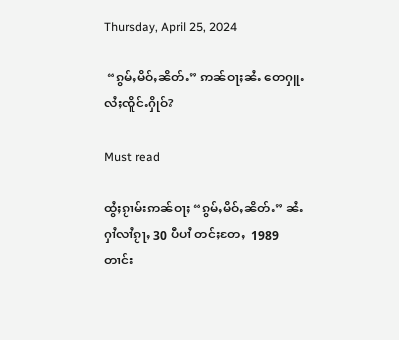Thursday, April 25, 2024

 “ၵွမ်ႇမိဝ်ႇၼိတ်ႉ” ဢၼ်ဝႃႈၼႆႉ တေႁူႉလႆႈၸိူင်ႉႁိုဝ်?

Must read

ထွႆႈၵႂၢမ်းဢၼ်ဝႃႈ “ၵွမ်ႇမိဝ်ႇၼိတ်ႉ” ၼႆႉႁၢႆလၢႆၵႂႃႇ 30 ပီပၢႆ တင်ႈတႄႇ  1989 တၢင်း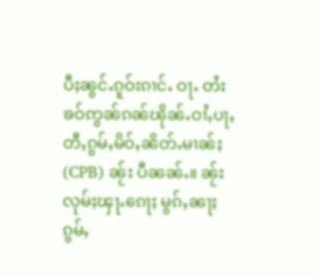ပီႈၼွင်ႉၵူဝ်းၵၢင်ႉ ဝႃႉ တႆးၶဝ်ဢွၼ်ၵၼ်ၽိုၼ်ႉဝၢႆႇပႃႇတီႇၵွမ်ႇမိဝ်ႇၼိတ်ႉမၢၼ်ႈ (CPB) ၼႂ်း ပီၼၼ်ႉ။ ၼႂ်းလုမ်ႈၾႃႉၵေႃႈ မွၵ်ႇၼႃႈၵွမ်ႇ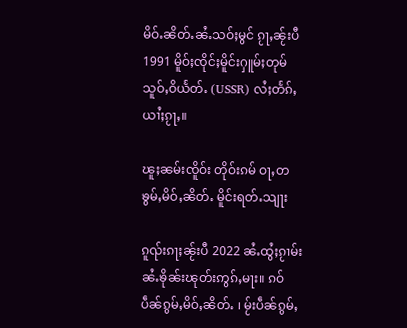မိဝ်ႉၼိတ်ႉၼႆႉသဝ်ႈမွင် ၵႂႃႇၼႂ်းပီ 1991 မိူဝ်ႈၸိုင်ႈမိူင်းႁူမ်ႈတုမ်သူဝ်ႇဝိယႅတ်ႉ (USSR) လႆႈတႅၵ်ႇယၢႆႈၵႂႃႇ။

ၽူႈၼမ်းၸိူဝ်း တိုဝ်းၵမ် ဝႃႇတ ၶွမ်ႇမိဝ်ႇၼိတ်ႉ မိူင်းရတ်ႉသျႃး

ၵူၺ်းၵႃႈၼႂ်းပီ 2022 ၼႆႉထွႆႈၵႂၢမ်းၼႆႉၶိုၼ်းၽုတ်းဢွၵ်ႇမႃး။ ၵဝ်ပဵၼ်ၵွမ်ႇမိဝ်ႇၼိတ်ႉ ၊ မႂ်းပဵၼ်ၵွမ်ႇ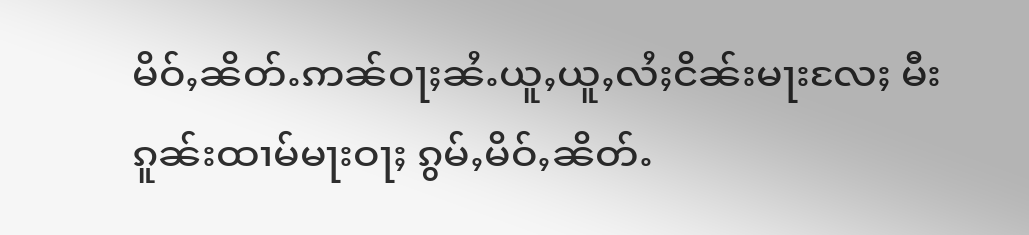မိဝ်ႇၼိတ်ႉဢၼ်ဝႃႈၼႆႉယူႇယူႇလႆႈငိၼ်းမႃးလႄႈ မီးၵူၼ်းထၢမ်မႃးဝႃႈ ၵွမ်ႇမိဝ်ႇၼိတ်ႉ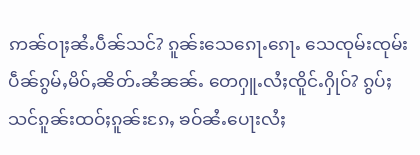ဢၼ်ဝႃႈၼႆႉပဵၼ်သင်? ၵူၼ်းသေၵေႃႉၵေႃႉ သေၸုမ်းၸုမ်း ပဵၼ်ၵွမ်ႇမိဝ်ႇၼိတ်ႉၼႆၼၼ်ႉ တေႁူႉလႆႈၸိူင်ႉႁိုဝ်? ၵွပ်ႈသင်ၵူၼ်းထဝ်ႈၵူၼ်းၵႄႇ ၶဝ်ၼႆႉပေႃးလႆႈ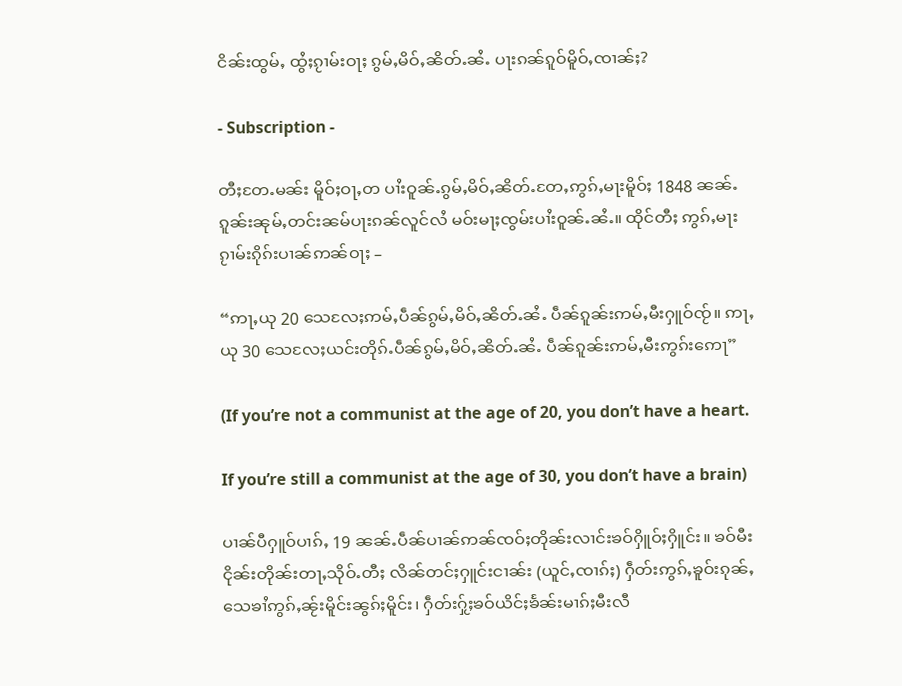ငိၼ်းထွမ်ႇ ထွႆႈၵႂၢမ်းဝႃႈ ၵွမ်ႇမိဝ်ႇၼိတ်ႉၼႆႉ ပႃးၵၼ်ၵူဝ်မိူဝ်ႇၸၢၼ်ႈ?

- Subscription -

တီႈတႄႉမၼ်း မိူဝ်ႈဝႃႇတ ပၢႆးဝူၼ်ႉၵွမ်ႇမိဝ်ႇၼိတ်ႉတႄႇဢွၵ်ႇမႃးမိူဝ်ႈ 1848 ၼၼ်ႉ ၵူၼ်းၼုမ်ႇတင်းၼမ်ပႃးၵၼ်လူင်လႆ မဝ်းမႃႈၸွမ်းပၢႆးဝူၼ်ႉၼႆႉ။ ထိုင်တီႈ ဢွၵ်ႇမႃး ၵႂၢမ်းၵိုၵ်းပၢၼ်ဢၼ်ဝႃႈ –

“ဢႃႇယု 20 သေလႄႈဢမ်ႇပဵၼ်ၵွမ်ႇမိဝ်ႇၼိတ်ႉၼႆႉ ပဵၼ်ၵူၼ်းဢမ်ႇမီးႁူဝ်ၸႂ်။ ဢႃႇယု 30 သေလႄႈယင်းတိုၵ်ႉပဵၼ်ၵွမ်ႇမိဝ်ႇၼိတ်ႉၼႆႉ ပဵၼ်ၵူၼ်းဢမ်ႇမီးဢွၵ်းဢေႃ”

(If you’re not a communist at the age of 20, you don’t have a heart.

If you’re still a communist at the age of 30, you don’t have a brain)

ပၢၼ်ပီႁူဝ်ပၢၵ်ႇ 19 ၼၼ်ႉပဵၼ်ပၢၼ်ဢၼ်ၸဝ်ႈတိုၼ်းလၢင်းၶဝ်ႁိူဝ်ႈႁိူင်း။ ၶဝ်မီး ငိုၼ်းတိုၼ်းတႃႇသိုဝ်ႉတီႈ လိၼ်တင်ႈႁူင်းငၢၼ်း (ယူင်ႇၸၢၵ်ႈ) ႁဵတ်းဢွၵ်ႇၶူဝ်းၵုၼ်ႇ သေၶၢႆဢွၵ်ႇၼႂ်းမိူင်းၼွၵ်ႈမိူင်း၊ ႁဵတ်းႁႂ်ႈၶဝ်ယိင်ႈၶႅၼ်းမၢၵ်ႈမီးလီ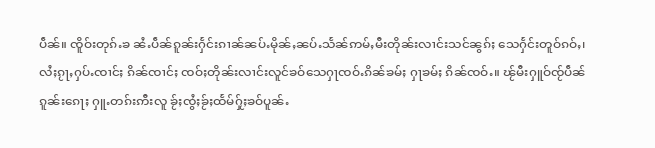ပဵၼ်။ ၸိူဝ်းတုၵ်ႉၶ ၼႆႉပဵၼ်ၵူၼ်းႁႅင်းၵၢၼ်ၼပ်ႉမိုၼ်ႇၼပ်ႉသႅၼ်ဢမ်ႇမီးတိုၼ်းလၢင်းသင်ၼွၵ်ႈ သေႁႅင်းတူဝ်ၵဝ်ႇ၊ လႆႈၵႂႃႇႁပ်ႉၸၢင်ႈ ၵိၼ်ၸၢင်ႈ ၸဝ်ႈတိုၼ်းလၢင်းလူင်ၶဝ်သေႁႃၸဝ်ႉၵိၼ်ၶမ်ႈ ႁႃၶမ်ႈ ၵိၼ်ၸဝ်ႉ။ ၽႂ်မီးႁူဝ်ၸႂ်ပဵၼ်ၵူၼ်းၵေႃႈ ႁူႉတၵ်းဢီးလူ ၶႂ်ႈၸွႆႈၶႂ်ႈထႅမ်ႁႂ်ႈၶဝ်ပူၼ်ႉ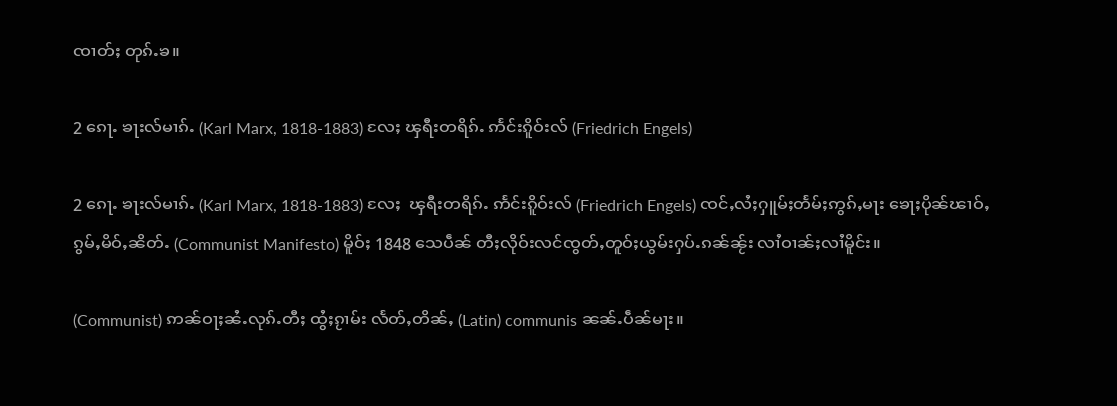ၸၢတ်ႈ တုၵ်ႉၶ။

2 ၵေႃႉ ၶႃးလ်မၢၵ်ႉ (Karl Marx, 1818-1883) လႄႈ ၾရီးတရိၵ်ႉ ဢႅင်းၵိူဝ်းလ် (Friedrich Engels)

2 ၵေႃႉ ၶႃးလ်မၢၵ်ႉ (Karl Marx, 1818-1883) လႄႈ  ၾရီးတရိၵ်ႉ ဢႅင်းၵိူဝ်းလ် (Friedrich Engels) ၸင်ႇလႆႈႁူမ်ႈတႅမ်ႈဢွၵ်ႇမႃး ၶေႃႈပိုၼ်ၽၢဝ်ႇၵွမ်ႇမိဝ်ႇၼိတ်ႉ (Communist Manifesto) မိူဝ်ႈ 1848 သေပဵၼ် တီႈလိုဝ်းလင်ၸွတ်ႇတူဝ်ႈယွမ်းႁပ်ႉၵၼ်ၼႂ်း လၢႆဝၢၼ်ႈလၢႆမိူင်း။

(Communist) ဢၼ်ဝႃႈၼႆႉလုၵ်ႉတီႈ ထွႆႈၵႂၢမ်း လႅတ်ႇတိၼ်ႇ (Latin) communis ၼၼ်ႉပဵၼ်မႃး။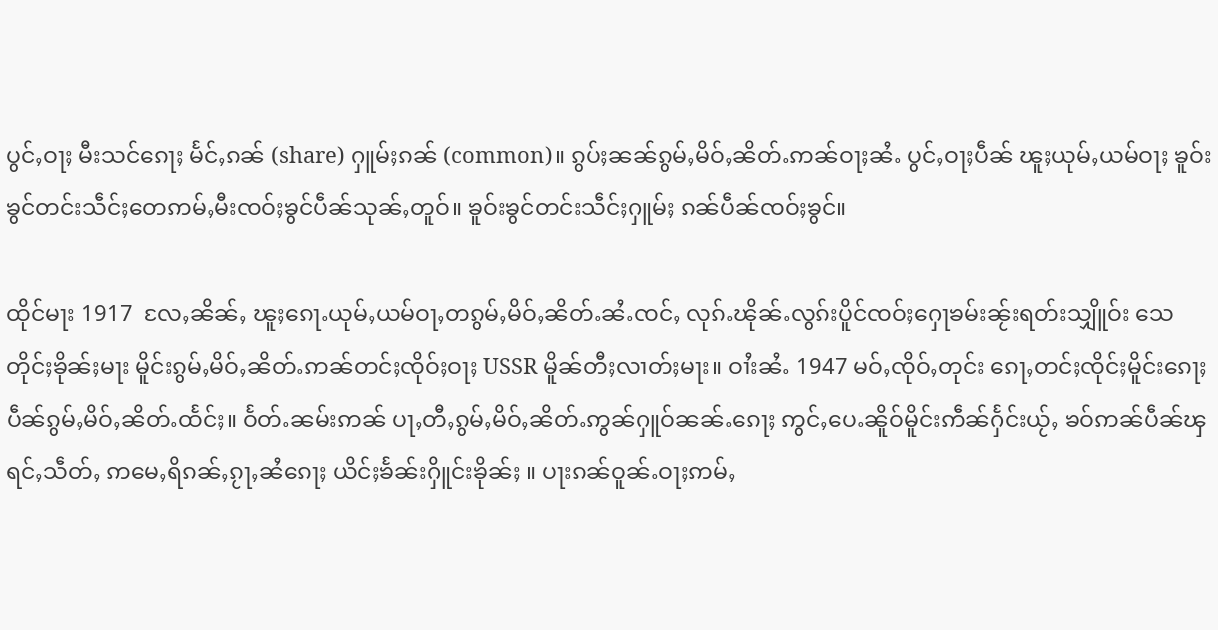ပွင်ႇဝႃႈ မီးသင်ၵေႃႈ မႅင်ႇၵၼ် (share) ႁူမ်ႈၵၼ် (common)။ ၵွပ်ႈၼၼ်ၵွမ်ႇမိဝ်ႇၼိတ်ႉဢၼ်ဝႃႈၼႆႉ ပွင်ႇဝႃႈပဵၼ် ၽူႈယုမ်ႇယမ်ဝႃႈ ၶူဝ်းၶွင်တင်းသဵင်ႈတေဢမ်ႇမီးၸဝ်ႈၶွင်ပဵၼ်သုၼ်ႇတူဝ်။ ၶူဝ်းၶွင်တင်းသဵင်ႈႁူမ်ႈ ၵၼ်ပဵၼ်ၸဝ်ႈၶွင်။

ထိုင်မႃး 1917  လႄႇၼိၼ်ႇ ၽူႈၵေႃႉယုမ်ႇယမ်ဝႃႇတၵွမ်ႇမိဝ်ႇၼိတ်ႉၼႆႉၸင်ႇ လုၵ်ႉၽိုၼ်ႉလွၵ်းပိူင်ၸဝ်ႈႁေႃၶမ်းၼႂ်းရတ်းသျှိူဝ်း သေတိုင်ႈၶိုၼ်ႈမႃး မိူင်းၵွမ်ႇမိဝ်ႇၼိတ်ႉဢၼ်တင်ႈၸိုဝ်ႈဝႃႈ USSR မိူၼ်တီႈလၢတ်ႈမႃး။ ဝၢႆးၼႆႉ 1947 မဝ်ႇၸိုဝ်ႇတုင်း ၵေႃႇတင်ႈၸိုင်ႈမိူင်းၵေႃႈ ပဵၼ်ၵွမ်ႇမိဝ်ႇၼိတ်ႉထႅင်ႈ။ ဝႅတ်ႉၼမ်းဢၼ် ပႃႇတီႇၵွမ်ႇမိဝ်ႇၼိတ်ႉဢွၼ်ႁူဝ်ၼၼ်ႉၵေႃႈ ဢွင်ႇပေႉၼိူဝ်မိူင်းဢဵၼ်ႁႅင်းယႂ်ႇ ၶဝ်ဢၼ်ပဵၼ်ၾရင်ႇသဵတ်ႇ ဢမေႇရိၵၼ်ႇၵႂႃႇၼႆၵေႃႈ ယိင်ႈၶႅၼ်းႁိူင်းၶိုၼ်ႈ ။ ပႃးၵၼ်ဝူၼ်ႉဝႃႈဢမ်ႇ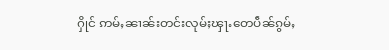ႁိုင် ဢမ်ႇၼၢၼ်းတင်းလုမ်ႈၾႃႉတေပဵၼ်ၵွမ်ႇ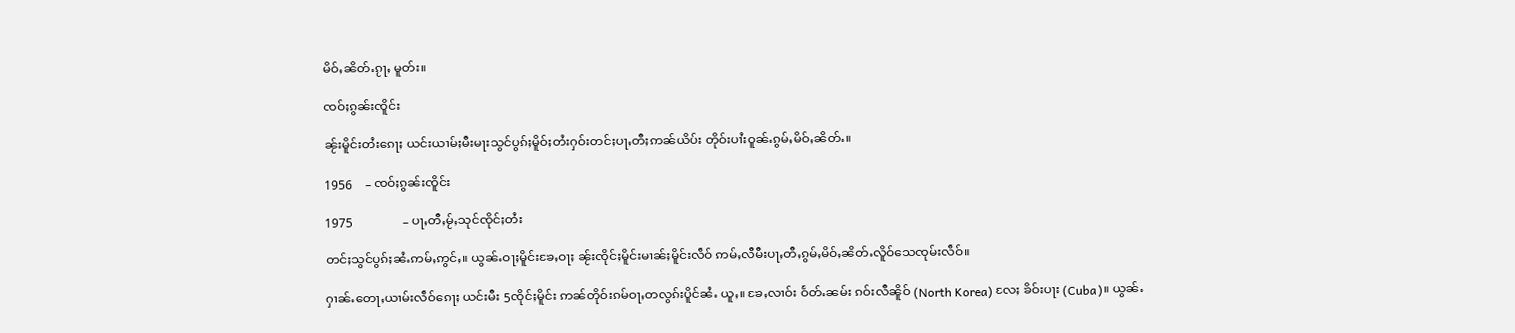မိဝ်ႇၼိတ်ႉၵႂႃႇ မူတ်း။

ၸဝ်ႈၵွၼ်းၸိူင်း

ၼႂ်းမိူင်းတႆးၵေႃႈ ယင်းယၢမ်ႈမီးမႃးသွင်ပွၵ်ႈမိူဝ်ႈတႆးႁဝ်းတင်ႈပႃႇတီႈဢၼ်ယိပ်း တိုဝ်းပၢႆးဝူၼ်ႉၵွမ်ႇမိဝ်ႇၼိတ်ႉ။

1956    – ၸဝ်ႈၵွၼ်းၸိူင်း

1975                – ပႃႇတီႇမႂ်ႇသုင်ၸိုင်ႈတႆး

တင်ႈသွင်ပွၵ်ႈၼႆႉဢမ်ႇဢွင်ႇ။ ယွၼ်ႉဝႃႈမိူင်းၶႄႇဝႃႈ ၼႂ်းၸိုင်ႈမိူင်းမၢၼ်ႈမိူင်းလဵဝ် ဢမ်ႇလီမီးပႃႇတီႇၵွမ်ႇမိဝ်ႇၼိတ်ႉလိူဝ်သေၸုမ်းလဵဝ်။

ႁၢၼ်ႉတေႃႇယၢမ်းလဵဝ်ၵေႃႈ ယင်းမီး 5ၸိုင်ႈမိူင်း ဢၼ်တိုဝ်းၵမ်ဝႃႇတလွၵ်းပိူင်ၼႆႉ ယူႇ။ ၶႄႇလၢဝ်း ဝႅတ်ႉၼမ်း ၵဝ်းလီၼိူဝ် (North Korea) လႄႈ ၶိဝ်းပႃး (Cuba)။ ယွၼ်ႉ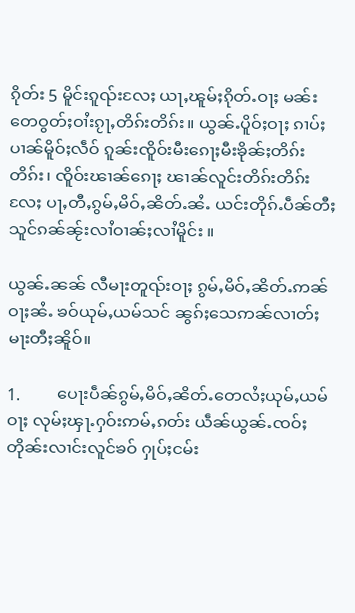ၵိုတ်း 5 မိူင်းၵူၺ်းလႄႈ ယႃႇၽူမ်ႈၵိုတ်ႉဝႃႈ မၼ်းတေဝွတ်ႈဝၢႆးၵႂႃႇတိၵ်းတိၵ်း။ ယွၼ်ႉပိူဝ်ႈဝႃႈ ၵၢပ်ႈပၢၼ်မိူဝ်ႈလဵဝ် ၵူၼ်းၸိူဝ်းမီးၵေႃႈမီးၶိုၼ်ႈတိၵ်းတိၵ်း၊ ၸိူဝ်းၽၢၼ်ၵေႃႈ ၽၢၼ်လူင်းတိၵ်းတိၵ်းလႄႈ ပႃႇတီႇၵွမ်ႇမိဝ်ႇၼိတ်ႉၼႆႉ ယင်းတိုၵ်ႉပဵၼ်တီႈသူင်ၵၼ်ၼႂ်းလၢႆဝၢၼ်ႈလၢႆမိူင်း ။

ယွၼ်ႉၼၼ် လီမႃးတူၺ်းဝႃႈ ၵွမ်ႇမိဝ်ႇၼိတ်ႉဢၼ်ဝႃႈၼႆႉ ၶဝ်ယုမ်ႇယမ်သင် ၼွၵ်ႈသေဢၼ်လၢတ်ႈမႃးတီႈၼိူဝ်။

1.         ပေႃးပဵၼ်ၵွမ်ႇမိဝ်ႇၼိတ်ႉတေလႆႈယုမ်ႇယမ်ဝႃႈ လုမ်ႈၾႃႉႁဝ်းဢမ်ႇၵတ်း ယဵၼ်ယွၼ်ႉၸဝ်ႈတိုၼ်းလၢင်းလူင်ၶဝ် ႁုပ်ႈငမ်း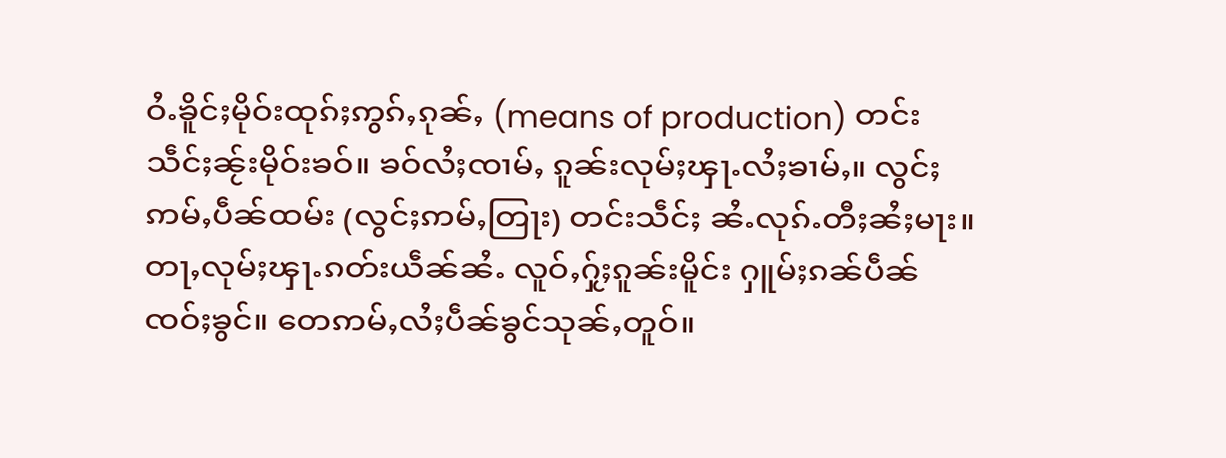ဝႆႉၶိူင်ႈမိုဝ်းထုၵ်ႈဢွၵ်ႇၵုၼ်ႇ (means of production) တင်းသဵင်ႈၼႂ်းမိုဝ်းၶဝ်။ ၶဝ်လႆႈၸၢမ်ႇ ၵူၼ်းလုမ်ႈၾႃႉလႆႈၶၢမ်ႇ။ လွင်ႈဢမ်ႇပဵၼ်ထမ်း (လွင်ႈဢမ်ႇတြႃး) တင်းသဵင်ႈ ၼႆႉလုၵ်ႉတီႈၼႆႈမႃး။ တႃႇလုမ်ႈၾႃႉၵတ်းယဵၼ်ၼႆႉ လူဝ်ႇႁႂ်ႈၵူၼ်းမိူင်း ႁူမ်ႈၵၼ်ပဵၼ်ၸဝ်ႈၶွင်။ တေဢမ်ႇလႆႈပဵၼ်ၶွင်သုၼ်ႇတူဝ်။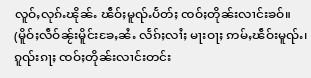လူဝ်ႇလုၵ်ႉၽိုၼ်ႉ ၽဵဝ်ႈမူၺ်ႉပႅတ်ႈ ၸဝ်ႈတိုၼ်းလၢင်းၶဝ်။ (မိူဝ်ႈလဵဝ်ၼႂ်းမိူင်းၶႄႇၼႆႉ လႅၵ်ႈလၢႆႈ မႃးဝႃႈ ဢမ်ႇၽဵဝ်းမူၺ်ႉ၊ ၵူၺ်းၵႃႈ ၸဝ်ႈတိုၼ်းလၢင်းတင်း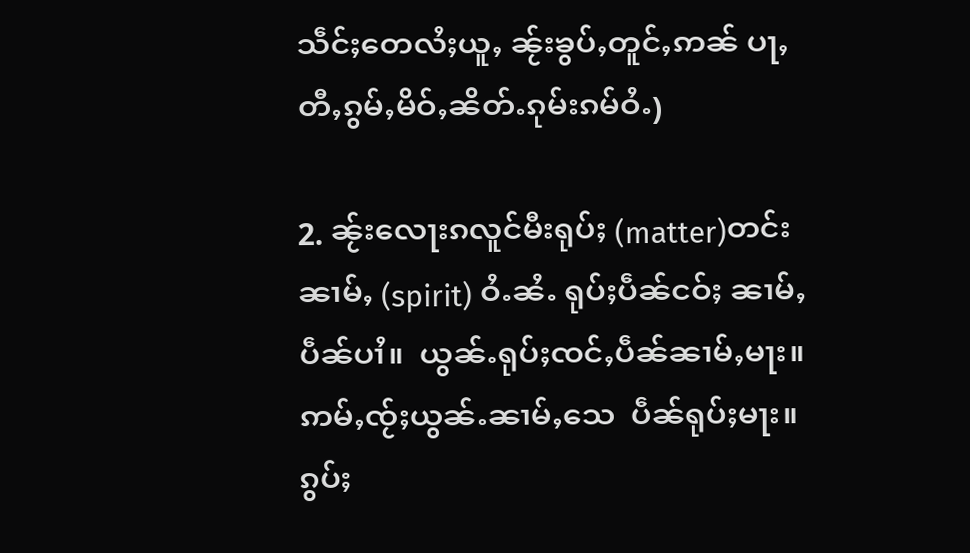သဵင်ႈတေလႆႈယူႇ ၼႂ်းၶွပ်ႇတူင်ႇဢၼ် ပႃႇတီႇၵွမ်ႇမိဝ်ႇၼိတ်ႉၵုမ်းၵမ်ဝႆႉ)

2. ၼႂ်းလေႃးၵလူင်မီးရုပ်ႈ (matter)တင်းၼၢမ်ႇ (spirit) ဝႆႉၼႆႉ ရုပ်ႈပဵၼ်ငဝ်ႈ ၼၢမ်ႇပဵၼ်ပၢႆ။  ယွၼ်ႉရုပ်ႈၸင်ႇပဵၼ်ၼၢမ်ႇမႃး။ ဢမ်ႇၸႂ်ႈယွၼ်ႉၼၢမ်ႇသေ  ပဵၼ်ရုပ်ႈမႃး။ ၵွပ်ႈ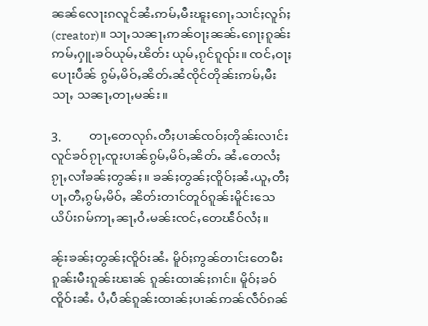ၼၼ်လေႃးၵလူင်ၼႆႉဢမ်ႇမီးၽူႈၵေႃႇသၢင်ႈလူၵ်ႈ (creator)။ သႃႇသၼႃႇဢၼ်ဝႃႈၼၼ်ႉၵေႃႈၵူၼ်းဢမ်ႇႁူႉၶဝ်ယုမ်ႇၽိတ်း ယုမ်ႇၵႂင်ၵူၺ်း။ ၸင်ႇဝႃႈပေႃးပဵၼ် ၵွမ်ႇမိဝ်ႇၼိတ်ႉၼႆၸိုင်တိုၼ်းဢမ်ႇမီးသႃႇ သၼႃႇတႃႇမၼ်း။

3.         တႃႇတေလုၵ်ႉတီႈပၢၼ်ၸဝ်ႈတိုၼ်းလၢင်းလူင်ၶဝ်ၵႂႃႇၸူးပၢၼ်ၵွမ်ႇမိဝ်ႇၼိတ်ႉ ၼႆႉတေလႆႈၵႂႃႇလၢႆၶၼ်ႈတွၼ်ႈ။ ၶၼ်ႈတွၼ်ႈၸိူဝ်ႈၼႆႉယူႇတီႈ ပႃႇတီႇၵွမ်ႇမိဝ်ႇ ၼိတ်းတၢင်တူဝ်ၵူၼ်းမိူင်းသေယိပ်းၵမ်ဢႃႇၼႃႇဝႆႉမၼ်းၸင်ႇတေၽဵဝ်လႆႈ။

ၼႂ်းၶၼ်ႈတွၼ်ႈၸိူဝ်းၼႆႉ မိူဝ်ႈဢွၼ်တၢင်းတေမီးၵူၼ်းမီးၵူၼ်းၽၢၼ် ၵူၼ်းထၢၼ်ႈၵၢင်။ မိူဝ်ႈၶဝ်ၸိူဝ်းၼႆႉ ပႆႇပဵၼ်ၵူၼ်းထၢၼ်ႈပၢၼ်ဢၼ်လဵဝ်ၵၼ်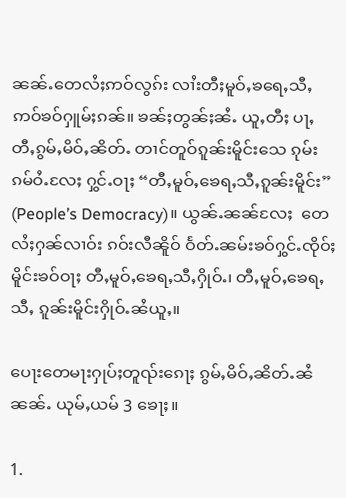ၼၼ်ႉတေလႆႈဢဝ်လွၵ်း လၢႆးတီႈမူဝ်ႇၶရေႇသီႇ ဢဝ်ၶဝ်ႁူမ်ႈၵၼ်။ ၶၼ်ႈတွၼ်ႈၼႆႉ ယူႇတီႈ ပႃႇတီႇၵွမ်ႇမိဝ်ႇၼိတ်ႉ တၢင်တူဝ်ၵူၼ်းမိူင်းသေ ၵုမ်းၵမ်ဝႆႉလႄႈ ႁွင်ႉဝႃႈ “တီႇမူဝ်ႇၶေရႇသီႇၵူၼ်းမိူင်း” (People’s Democracy)။ ယွၼ်ႉၼၼ်လႄႈ  တေလႆႈႁၼ်လၢဝ်း ၵဝ်းလီၼိူဝ် ဝႅတ်ႉၼမ်းၶဝ်ႁွင်ႉၸိုဝ်ႈမိူင်းၶဝ်ဝႃႈ တီႇမူဝ်ႇၶေရႇသီႇႁိုဝ်ႉ၊ တီႇမူဝ်ႇၶေရႇသီႇ ၵူၼ်းမိူင်းႁိုဝ်ႉၼႆယူႇ။

ပေႃးတေမႃးႁုပ်ႈတူၺ်းၵေႃႈ ၵွမ်ႇမိဝ်ႇၼိတ်ႉၼႆၼၼ်ႉ ယုမ်ႇယမ် 3 ၶေႃႈ။

1.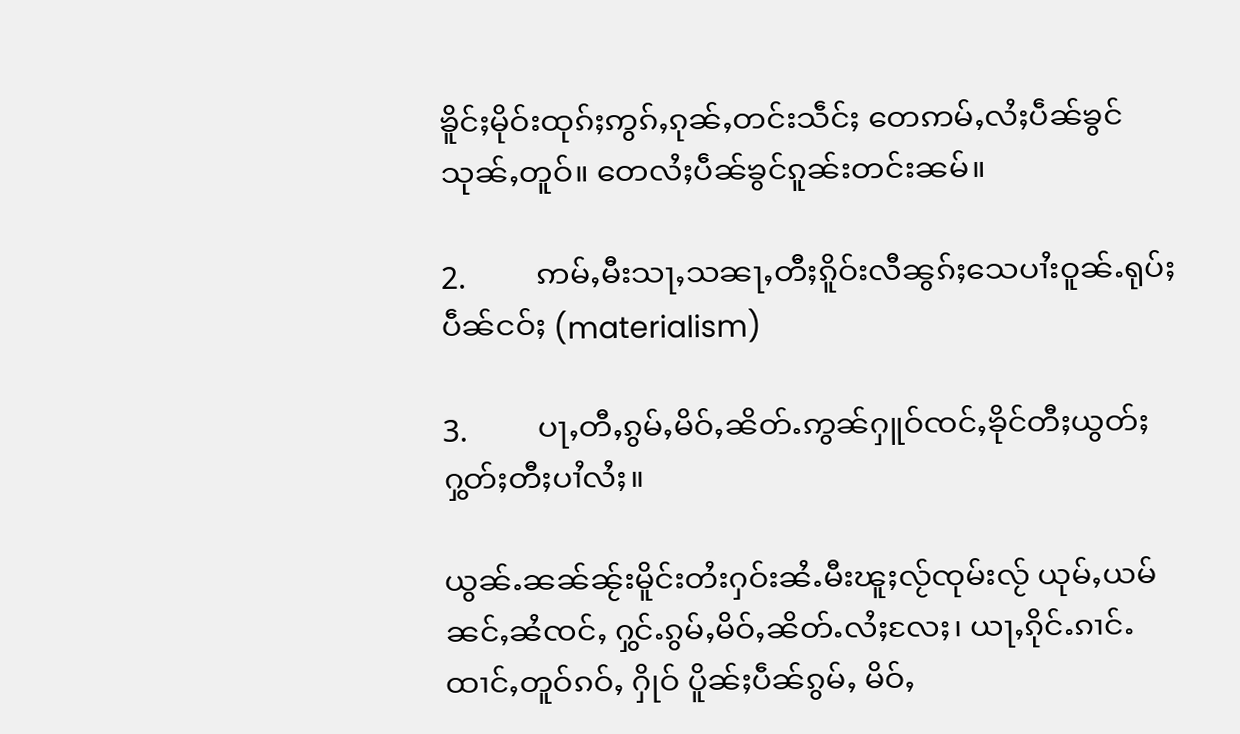ၶိူင်ႈမိုဝ်းထုၵ်ႈဢွၵ်ႇၵုၼ်ႇတင်းသဵင်ႈ တေဢမ်ႇလႆႈပဵၼ်ၶွင်သုၼ်ႇတူဝ်။ တေလႆႈပဵၼ်ၶွင်ၵူၼ်းတင်းၼမ်။

2.         ဢမ်ႇမီးသႃႇသၼႃႇတီႈၵိူဝ်းလီၼွၵ်ႈသေပၢႆးဝူၼ်ႉရုပ်ႈပဵၼ်ငဝ်ႈ (materialism)

3.         ပႃႇတီႇၵွမ်ႇမိဝ်ႇၼိတ်ႉဢွၼ်ႁူဝ်ၸင်ႇၶိုင်တီႈယွတ်ႈႁွတ်ႈတီႈပၢႆလႆႈ။

ယွၼ်ႉၼၼ်ၼႂ်းမိူင်းတႆးႁဝ်းၼႆႉမီးၽူႈလႂ်ၸုမ်းလႂ် ယုမ်ႇယမ်ၼင်ႇၼႆၸင်ႇ ႁွင်ႉၵွမ်ႇမိဝ်ႇၼိတ်ႉလႆႈလႄႈ၊ ယႃႇၵိုင်ႉၵၢင်ႉထၢင်ႇတူဝ်ၵဝ်ႇ ႁိုဝ် ပိူၼ်ႈပဵၼ်ၵွမ်ႇ မိဝ်ႇ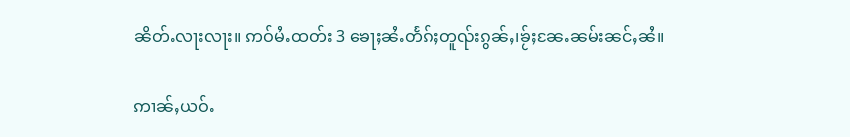ၼိတ်ႉလႃးလႃး။ ဢဝ်မႆႉထတ်း 3 ၶေႃႈၼႆႉတႅၵ်ႈတူၺ်းၵွၼ်ႇ၊ၶႂ်ႈၼႄႉၼမ်းၼင်ႇၼႆ။

ဢၢၼ်ႇယဝ်ႉ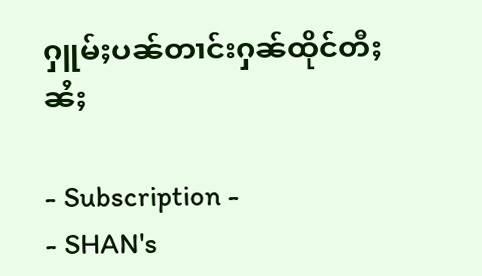ႁူမ်ႈပၼ်တၢင်းႁၼ်ထိုင်တီႈၼႆႈ

- Subscription -
- SHAN's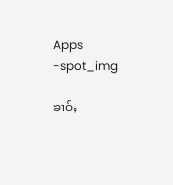Apps -spot_img

ၶၢဝ်ႇ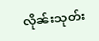လိုၼ်းသုတ်း